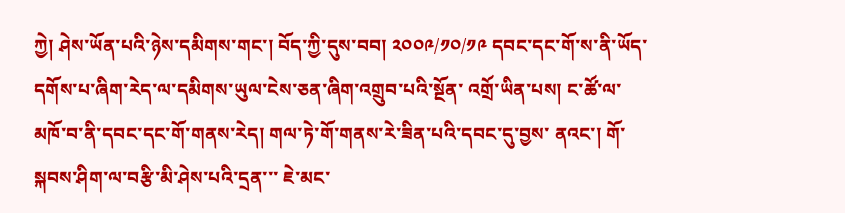ཀྱེ། ཤེས་ཡོན་པའི་ཉེས་དམིགས་གང་། བོད་ཀྱི་དུས་བབ། ༢༠༠༩/༡༠/༡༩ དབང་དང་གོ་ས་ནི་ཡོད་དགོས་པ་ཞིག་རེད་ལ་དམིགས་ཡུལ་ངེས་ཅན་ཞིག་འགྲུབ་པའི་སྔོན་ འགྲོ་ཡིན་པས། ང་ཚོ་ལ་མཁོ་བ་ནི་དབང་དང་གོ་གནས་རེད། གལ་ཏེ་གོ་གནས་རེ་ཟིན་པའི་དབང་དུ་བྱས་ ནའང་། གོ་སྐབས་ཤིག་ལ་བརྩི་མི་ཤེས་པའི་དྲན་་་ ཇེ་མང་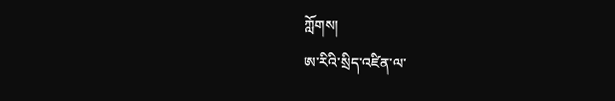ཀློགས།
ཨ་རིའི་སྲིད་འཛིན་ལ་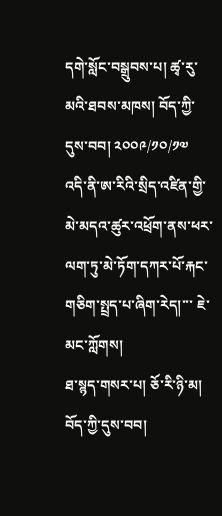དགེ་སློང་བསྒྲུབས་པ། ཚྭ་རུ་མའི་ཐབས་མཁས། བོད་ཀྱི་དུས་བབ། ༢༠༠༩/༡༠/༡༧ འདི་ནི་ཨ་རིའི་སྲིད་འཛིན་གྱི་མེ་མདའ་ཚུར་འཕྲོག་ནས་ཕར་ལག་ཏུ་མེ་ཏོག་དཀར་པོ་རྐང་གཅིག་སྤྲད་པ་ཞིག་རེད།་་་ ཇེ་མང་ཀློགས།
ཐ་སྙད་གསར་པ། ཅོ་རི་ཉི་མ། བོད་ཀྱི་དུས་བབ།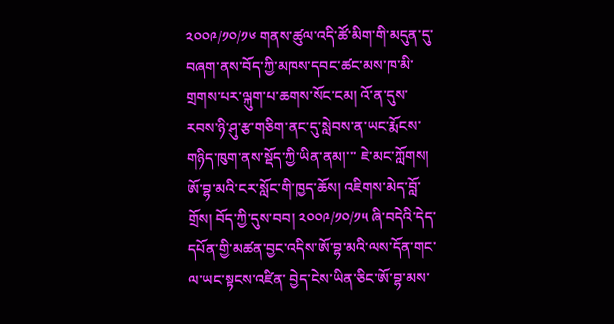༢༠༠༩/༡༠/༡༦ གནས་ཚུལ་འདི་ཚོ་མིག་གི་མདུན་དུ་བཞག་ནས་བོད་ཀྱི་མཁས་དབང་ཚང་མས་ཁ་མི་གྲགས་པར་ལྐུག་པ་ཆགས་སོང་ངམ། འོ་ན་དུས་རབས་ཉི་ཤུ་རྩ་གཅིག་ནང་དུ་སླེབས་ན་ཡང་རྨོངས་གཉིད་ཁུག་ནས་སྡོད་ཀྱི་ཡིན་ནམ།་་་ ཇེ་མང་ཀློགས།
ཨོ་བྷ་མའི་ངར་སློང་གི་ཁྱད་ཆོས། འཇིགས་མེད་བློ་གྲོས། བོད་ཀྱི་དུས་བབ། ༢༠༠༩/༡༠/༡༥ ཞི་བདེའི་དེད་དཔོན་གྱི་མཚན་བྱང་འདིས་ཨོ་བྷ་མའི་ལས་དོན་གང་ལ་ཡང་སྟངས་འཛིན་ བྱེད་ངེས་ཡིན་ཅིང་ཨོ་བྷ་མས་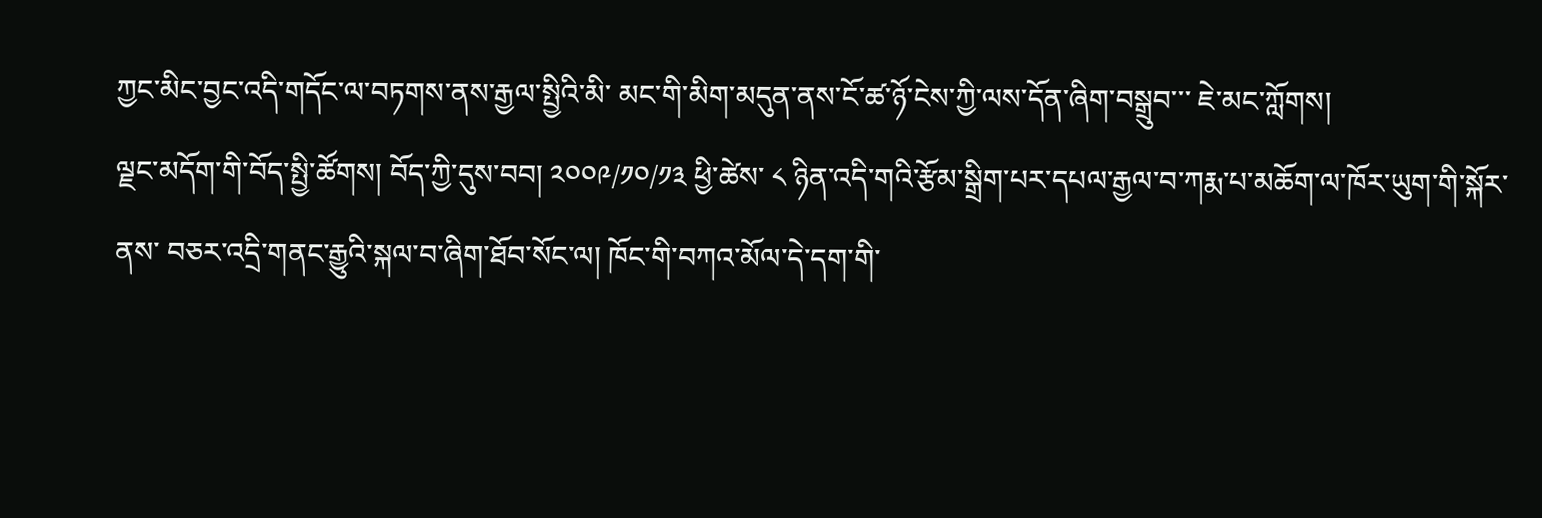ཀྱང་མིང་བྱང་འདི་གདོང་ལ་བཏགས་ནས་རྒྱལ་སྤྱིའི་མི་ མང་གི་མིག་མདུན་ནས་ངོ་ཚ་ཉོ་ངེས་ཀྱི་ལས་དོན་ཞིག་བསྒྲུབ་་་ ཇེ་མང་ཀློགས།
ལྗང་མདོག་གི་བོད་སྤྱི་ཚོགས། བོད་ཀྱི་དུས་བབ། ༢༠༠༩/༡༠/༡༣ ཕྱི་ཚེས་ ༨ ཉིན་འདི་གའི་རྩོམ་སྒྲིག་པར་དཔལ་རྒྱལ་བ་ཀརྨ་པ་མཆོག་ལ་ཁོར་ཡུག་གི་སྐོར་ནས་ བཅར་འདྲི་གནང་རྒྱུའི་སྐལ་བ་ཞིག་ཐོབ་སོང་ལ། ཁོང་གི་བཀའ་མོལ་དེ་དག་གི་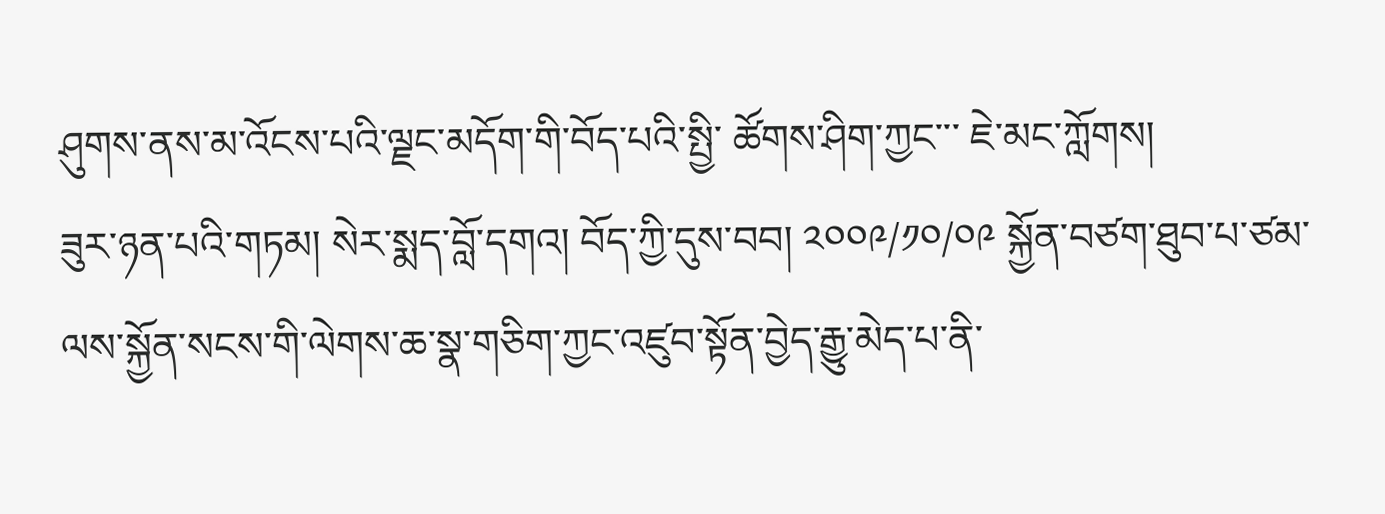ཤུགས་ནས་མ་འོངས་པའི་ལྗང་མདོག་གི་བོད་པའི་སྤྱི་ ཚོགས་ཤིག་ཀྱང་་་ ཇེ་མང་ཀློགས།
ཟུར་ཉན་པའི་གཏམ། སེར་སྨད་བློ་དགའ། བོད་ཀྱི་དུས་བབ། ༢༠༠༩/༡༠/༠༩ སྐྱོན་བཙག་ཐུབ་པ་ཙམ་ལས་སྐྱོན་སངས་གི་ལེགས་ཆ་སྣ་གཅིག་ཀྱང་འཛུབ་སྟོན་བྱེད་རྒྱུ་མེད་པ་ནི་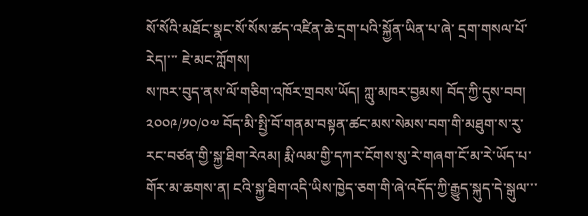སོ་སོའི་མཐོང་སྣང་སོ་སོས་ཚད་འཛིན་ཆེ་དྲག་པའི་སྐྱོན་ཡིན་པ་ཞེ་ དྲག་གསལ་པོ་རེད།་་་ ཇེ་མང་ཀློགས།
ས་ཁར་བུད་ནས་ལོ་གཅིག་འཁོར་གྲབས་ཡོད། ཀླུ་མཁར་བྱམས། བོད་ཀྱི་དུས་བབ། ༢༠༠༩/༡༠/༠༧ བོད་མི་སྤྱི་བོ་གནམ་བསྟན་ཚང་མས་སེམས་བག་གི་མཐུག་ས་རུ་རང་བཙན་གྱི་སྐྱ་ཐིག་རེའམ། རྨི་ལམ་གྱི་དཀར་ངོགས་སུ་རེ་གཞག་ངོ་མ་རེ་ཡོད་པ་གོར་མ་ཆགས་ན། ངའི་སྐྱ་ཐིག་འདི་ཡིས་ཁྱེད་ཅག་གི་ཞེ་འདོད་ཀྱི་རྒྱུད་སྐུད་དེ་སྒུལ་་་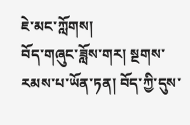ཇེ་མང་ཀློགས།
བོད་གཞུང་ཟློས་གར། སྔགས་རམས་པ་ཡོན་ཏན། བོད་ཀྱི་དུས་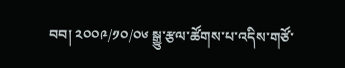བབ། ༢༠༠༩/༡༠/༠༦ སྒྱུ་རྩལ་ཚོགས་པ་འདིས་གཙོ་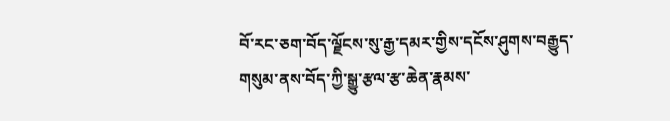བོ་རང་ཅག་བོད་ལྗོངས་སུ་རྒྱ་དམར་གྱིས་དངོས་ཤུགས་བརྒྱུད་གསུམ་ནས་བོད་ཀྱི་སྒྱུ་རྩལ་རྩ་ཆེན་རྣམས་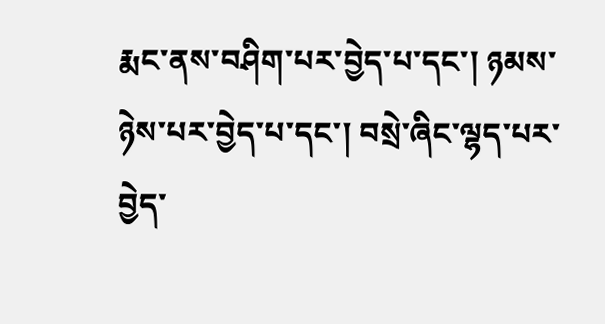རྨང་ནས་བཤིག་པར་བྱེད་པ་དང་། ཉམས་ཉེས་པར་བྱེད་པ་དང་། བསྲེ་ཞིང་ལྷད་པར་བྱེད་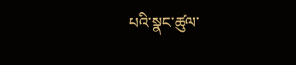པའི་སྣང་ཚུལ་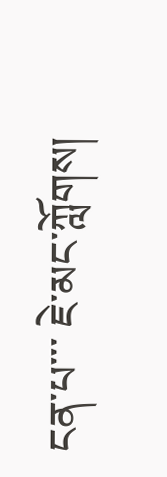ངན་པ་་་ ཇེ་མང་ཀློགས།